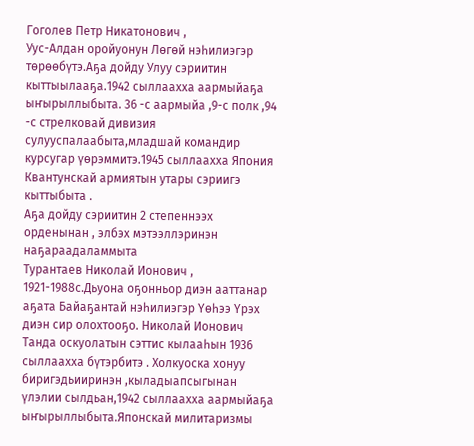Гоголев Петр Никатонович ,
Уус-Алдан оройуонун Лөгөй нэһилиэгэр төрөөбүтэ.Аҕа дойду Улуу сэриитин кыттыылааҕа.1942 сыллаахха аармыйаҕа ыҥырыллыбыта. 36 -с аармыйа ,9-с полк ,94 -с стрелковай дивизия сулууспалаабыта,младшай командир курсугар үөрэммитэ.1945 сыллаахха Япония Квантунскай армиятын утары сэриигэ кыттыбыта .
Аҕа дойду сэриитин 2 степеннээх орденынан , элбэх мэтээллэринэн наҕараадаламмыта
Турантаев Николай Ионович , 1921-1988с.Дьуона оҕонньор диэн ааттанар аҕата Байаҕантай нэһилиэгэр Үөһээ Үрэх диэн сир олохтооҕо. Николай Ионович Танда оскуолатын сэттис кылааһын 1936 сыллаахха бүтэрбитэ . Холкуоска хонуу биригэдьииринэн ,кыладыапсыгынан үлэлии сылдьан,1942 сыллаахха аармыйаҕа ыҥырыллыбыта.Японскай милитаризмы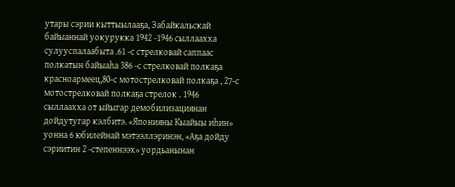утары сэрии кыттыылааҕа, Забайкальскай байыаннай уокурукка 1942 -1946 сыллаахха сулууспалаабыта .61 -с стрелковай саппаас полкатын байыаһа 386 -с стрелковай полкаҕа красноармеец,80-с мотострелковай полкаҕа , 27-с мотострелковай полкаҕа стрелок . 1946 сыллаахха от ыйыгар демобилизациянан дойдутугар кэлбитэ. «Японияны Кыайыы иһин» уонна 6 юбилейнай мэтээллэринэн, «Аҕа дойду сэриитин 2 -степеннээх» уордьанынан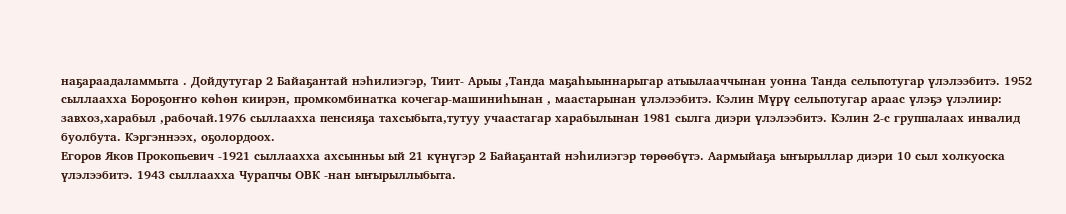наҕараадаламмыта . Дойдутугар 2 Байаҕантай нэһилиэгэр, Тиит- Арыы ,Танда маҕаһыыннарыгар атыылааччынан уонна Танда сельпотугар үлэлээбитэ. 1952 сыллаахха Бороҕоҥҥо көһөн киирэн, промкомбинатка кочегар-машиниһынан , маастарынан үлэлээбитэ. Кэлин Мүрү сельпотугар араас үлэҕэ үлэлиир: завхоз,харабыл ,рабочай.1976 сыллаахха пенсияҕа тахсыбыта,тутуу учаастагар харабылынан 1981 сылга диэри үлэлээбитэ. Кэлин 2-с группалаах инвалид буолбута. Кэргэннээх, оҕолордоох.
Егоров Яков Прокопьевич -1921 сыллаахха ахсынньы ый 21 күнүгэр 2 Байаҕантай нэһилиэгэр төрөөбүтэ. Аармыйаҕа ыҥырыллар диэри 10 сыл холкуоска үлэлээбитэ. 1943 сыллаахха Чурапчы ОВК -нан ыҥырыллыбыта.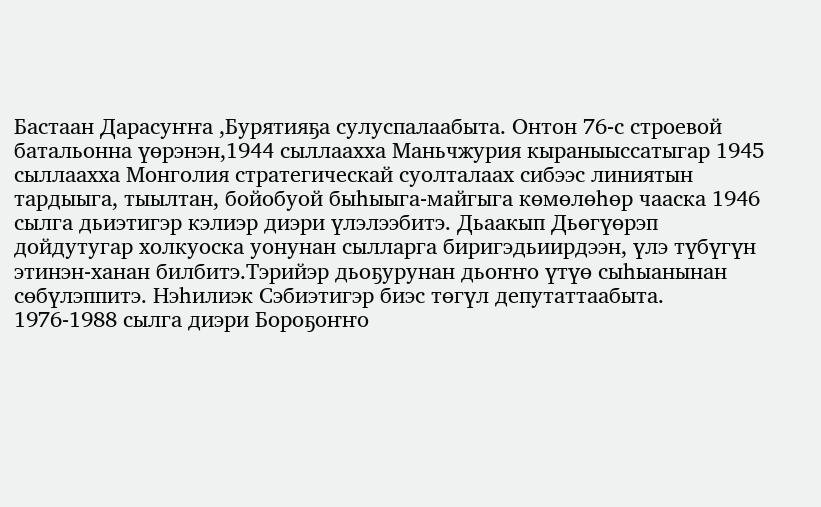Бастаан Дарасуҥҥа ,Бурятияҕа сулуспалаабыта. Онтон 76-с строевой батальонна үөрэнэн,1944 сыллаахха Маньчжурия кыраныыссатыгар 1945 сыллаахха Монголия стратегическай суолталаах сибээс линиятын тардыыга, тыылтан, бойобуой быһыыга-майгыга көмөлөһөр чааска 1946 сылга дьиэтигэр кэлиэр диэри үлэлээбитэ. Дьаакып Дьөгүөрэп дойдутугар холкуоска уонунан сылларга биригэдьиирдээн, үлэ түбүгүн этинэн-ханан билбитэ.Тэрийэр дьоҕурунан дьоҥҥо үтүө сыһыанынан сөбүлэппитэ. Нэһилиэк Сэбиэтигэр биэс төгүл депутаттаабыта. 1976-1988 сылга диэри Бороҕоҥҥо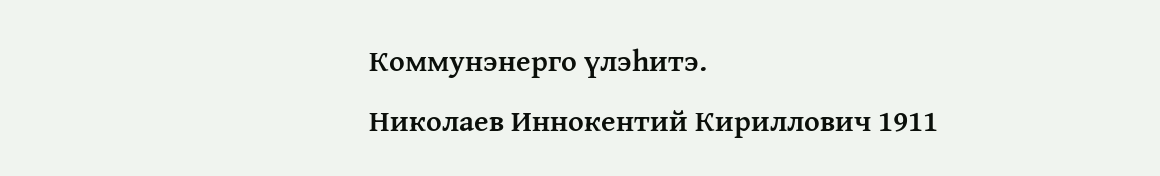Коммунэнерго үлэһитэ.
Николаев Иннокентий Кириллович 1911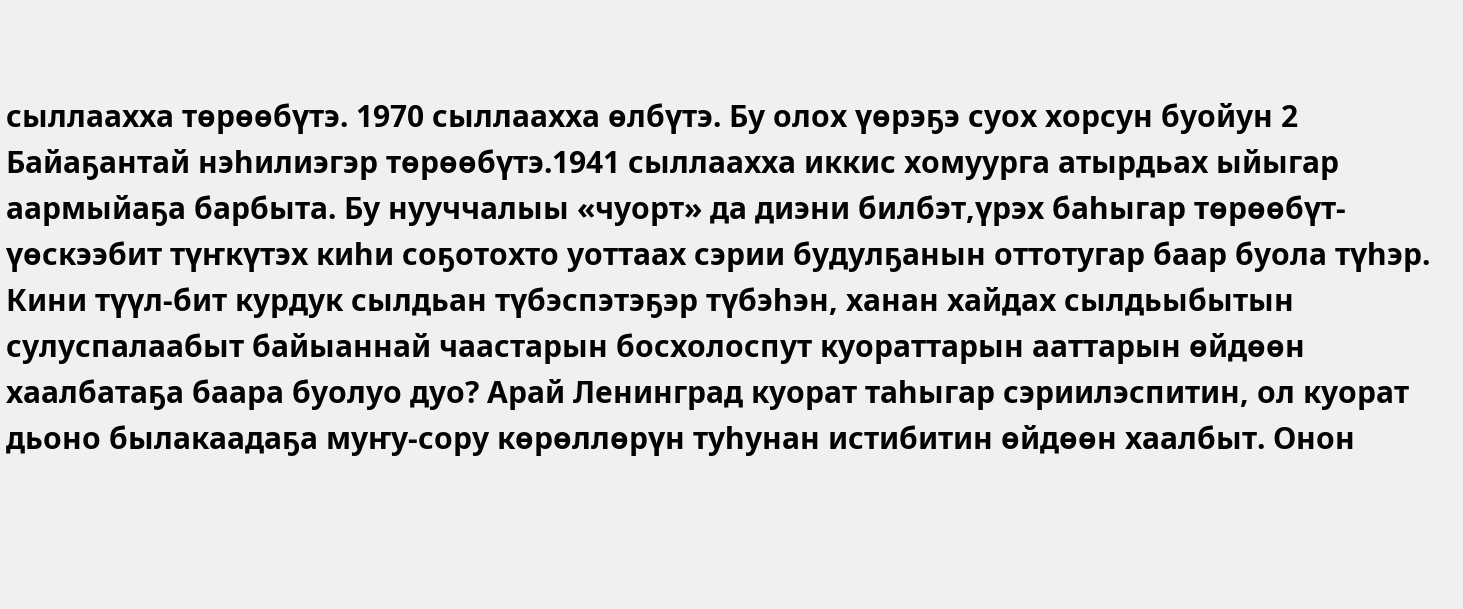сыллаахха төрөөбүтэ. 1970 сыллаахха өлбүтэ. Бу олох үөрэҕэ суох хорсун буойун 2 Байаҕантай нэһилиэгэр төрөөбүтэ.1941 сыллаахха иккис хомуурга атырдьах ыйыгар аармыйаҕа барбыта. Бу нууччалыы «чуорт» да диэни билбэт,үрэх баһыгар төрөөбүт-үөскээбит түҥкүтэх киһи соҕотохто уоттаах сэрии будулҕанын оттотугар баар буола түһэр. Кини түүл-бит курдук сылдьан түбэспэтэҕэр түбэһэн, ханан хайдах сылдьыбытын сулуспалаабыт байыаннай чаастарын босхолоспут куораттарын ааттарын өйдөөн хаалбатаҕа баара буолуо дуо? Арай Ленинград куорат таһыгар сэриилэспитин, ол куорат дьоно былакаадаҕа муҥу-сору көрөллөрүн туһунан истибитин өйдөөн хаалбыт. Онон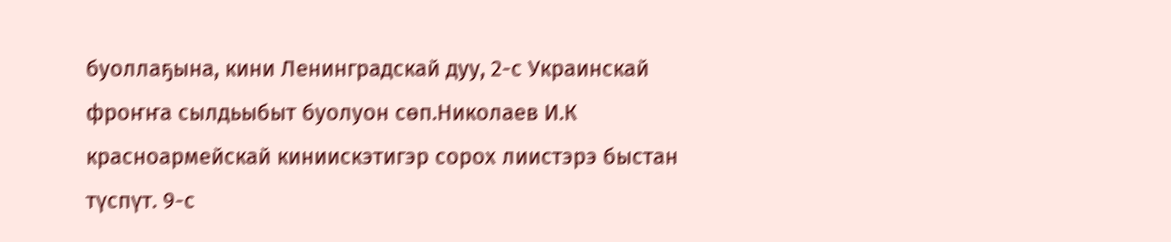буоллаҕына, кини Ленинградскай дуу, 2-с Украинскай фроҥҥа сылдьыбыт буолуон сөп.Николаев И.К красноармейскай киниискэтигэр сорох лиистэрэ быстан түспүт. 9-с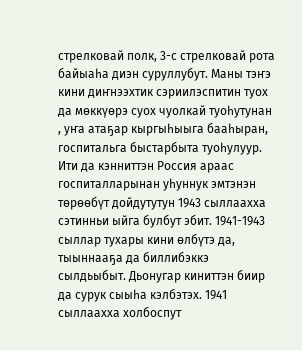стрелковай полк, 3-с стрелковай рота байыаһа диэн суруллубут. Маны тэҥэ кини диҥнээхтик сэриилэспитин туох да мөккүөрэ суох чуолкай туоһутунан , уҥа атаҕар кыргыһыыга бааһыран, госпитальга быстарбыта туоһулуур. Ити да кэнниттэн Россия араас госпиталларынан уһуннук эмтэнэн төрөөбүт дойдутутун 1943 сыллаахха сэтинньи ыйга булбут эбит. 1941-1943 сыллар тухары кини өлбүтэ да, тыыннааҕа да биллибэккэ сылдьыбыт. Дьонугар киниттэн биир да сурук сыыһа кэлбэтэх. 1941 сыллаахха холбоспут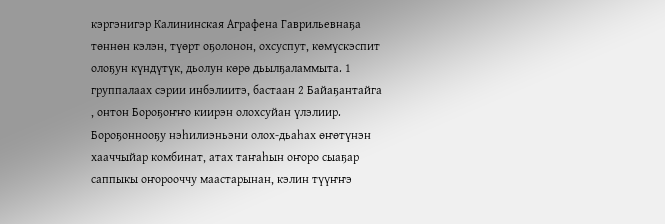кэргэнигэр Калининская Аграфена Гаврильевнаҕа төннөн кэлэн, түөрт оҕолонон, охсуспут, көмүскэспит олоҕун күндүтүк, дьолун көрө дьылҕаламмыта. 1 группалаах сэрии инбэлиитэ, бастаан 2 Байаҕантайга , онтон Бороҕоҥҥо киирэн олохсуйан үлэлиир. Бороҕоннооҕу нэһилиэньэни олох-дьаһах өҥөтүнэн хааччыйар комбинат, атах таҥаһын оҥоро сыаҕар саппыкы оҥорооччу маастарынан, кэлин түүҥҥэ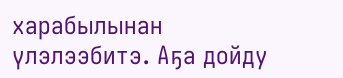харабылынан үлэлээбитэ. Аҕа дойду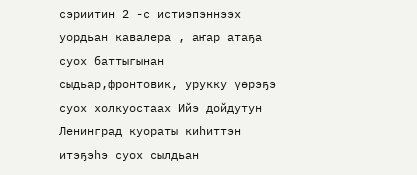сэриитин 2 -с истиэпэннээх уордьан кавалера , аҥар атаҕа суох баттыгынан сыдьар,фронтовик, урукку үөрэҕэ суох холкуостаах Ийэ дойдутун Ленинград куораты киһиттэн итэҕэһэ суох сылдьан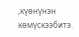,күөнүнэн көмүскээбитэ.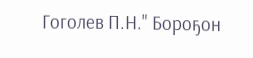Гоголев П.Н." Бороҕон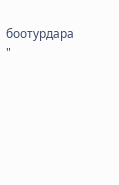боотурдара "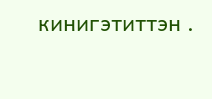кинигэтиттэн .